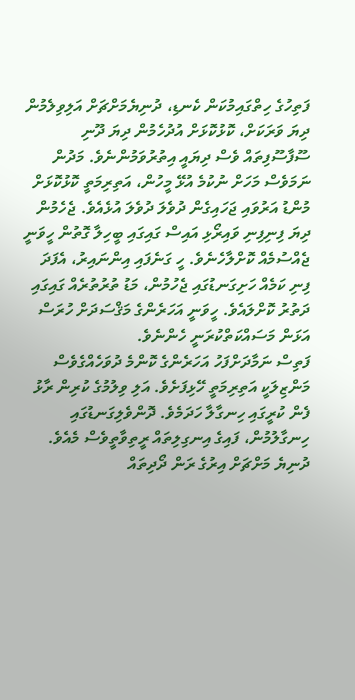ފަތިހުގެ ހިތްގައިމުކަން ކެނޑި، ދުނިޔެމަށްޗަށް އަލިވިލެމުން ދިޔަ ވަރަކަށް، ކޮޅުކޮޅަށް އުދުހެމުން ދިޔަ ދޫނި ސޫފާސޫފިތައް ވެސް ދިޔައީ އިތުރުވަމުންނެވެ. މަދުން ނަމަވެސް މަހަށް ނުކުމެ އުޅޭ މީހުން، އަތިރިމަތީ ކޮޅުކޮޅަށް މުންޑު އަރުވައި ޖަހައިގެން ދުވެލަ ދުވެލަ އުޅެއެވެ. ޖެހެމުން ދިޔަ ފިނިފިނި ވައިރޯޅި އައިސް ގައިގައި ބީހިލާ ގޮތުން ހީވަނީ ޖެއްސުމެއް ކޮށްލާހެނެވެ. ހީ ގަނެފައި އިންނައިރު، އެފަދަ ފިނި ކަމެއް ހަށިގަނޑުގައި ޖެހުމުން، މަޑު ތުރުތުރެއް ގައިގައި ދަތުރު ކޮށްލައެވެ. ހީވަނީ އަހަރެންގެ މަޤްސަދަށް ހުރަސް އަޅަން މަސައްކަތްކުރަނީ ހެންނެވެ.
ފަތިސް ނަމާދަށްފަހު އަހަރެންގެ ކޮންމެ ދުވަހެއްގެވެސް މަންޒިލަކީ އަތިރިމަތީ ހޭޅިފަށެވެ. އަލި ވިލުމުގެ ކުރިން ރާޅު ފެން ކުރީގައި ހިނގާލާ ހަދަމެވެ. ދޮންވެލިގަނޑުގައި ހިނގާލުމުން، ފައިގެ އިނގިލިތައް ރީތިވާތީވެސް މެއެވެ.
ދުނިޔެ މަށްޗަށް އިރުގެ ރަން ދޯދިތައް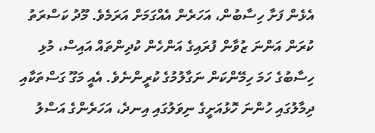އެޅެން ފަށާ ހިސާބުން، އަހަރެން އެއްގަމަށް އަރަމެވެ. މޫދު ކަސްރަތު ކުރަން އަންނަ ޒުވާން ފުރައިގެ އަންހެން ކުދިންތައް އައިސް، މުޅި ހިސާބުގެ ހަމަ ހިމޭންކަން ނަގާލުމުގެ ކުރީންނެވެ. އެއީ މަގޫ ގަސްތަކާއި ދިމާލުގައި ހުންނަ ހޮޅުއަށީގެ ނިވަލުގައި އިނދެ، އަހަރެންގެ އަސްލު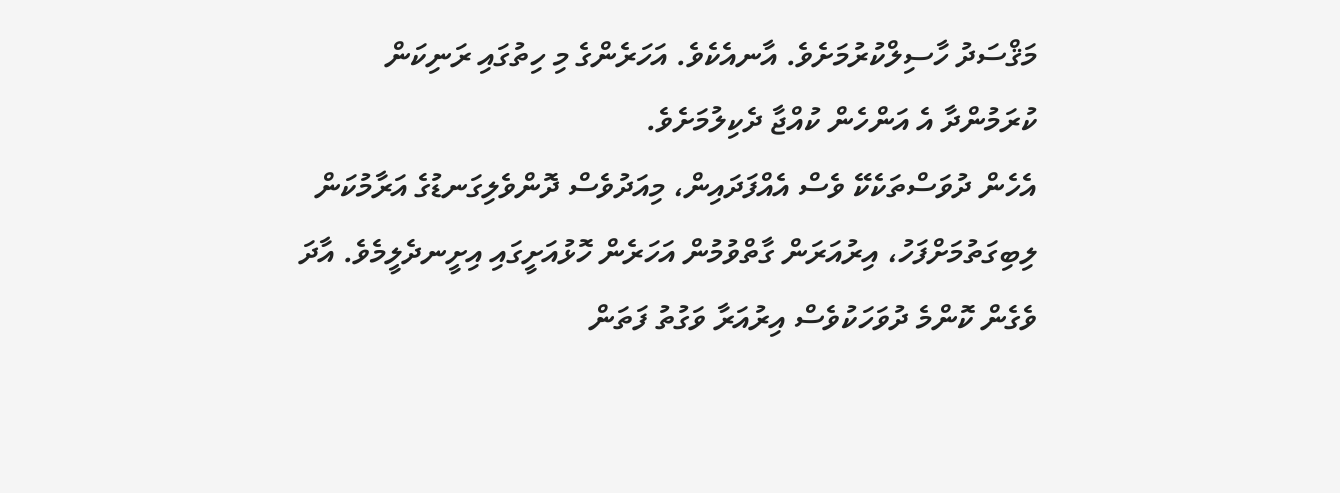މަޤްސަދު ހާސިލްކުރުމަށެވެ. އާނއެކެވެ. އަހަރެންގެ މި ހިތުގައި ރަނިކަން ކުރަމުންދާ އެ އަންހެން ކުއްޖާ ދެކިލުމަށެވެ.
އެހެން ދުވަސްތަކެކޭ ވެސް އެއްފަދައިން، މިއަދުވެސް ދޮންވެލިގަނޑުގެ އަރާމުކަން ލިބިގަތުމަށްފަހު، އިރުއަރަން ގާތްވުމުން އަހަރެން ހޮޅުއަށީގައި އިށީނދެލީމެވެ. އާދަ ވެގެން ކޮންމެ ދުވަހަކުވެސް އިރުއަރާ ވަގުތު ފަތަން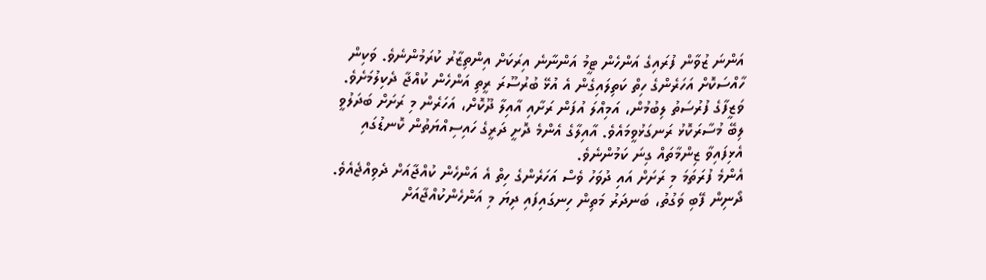އަންނަ ޒުވާން ފުރައިގެ އަންހެން ޓީމު އަންނާނެ އިރަކަށް އިންތިޒާރު ކުރަމުންނެވެ. ވަކިން ހާއްސަކޮށް އަހަރެންގެ ހިތް ކަތިލައިގެން އެ އުޅޭ ބުރުސޫރަ ރީތި އަންހެން ކުއްޖާ ދެކިލުމަށެވެ.
ވަޒީފާގެ ފުރުސަތު ލިބުމުން، އަމިއްލަ އުފަން ރަށާއި އާއިލާ ދޫކޮށް، އަހަރެން މި ރަށަށް ބަދަލުވީ ލިބޭ މުސާރަކޮޅު ރަނގަޅުވީމައެވެ. އާއިލާގެ އެންމެ ދޮށީ ދަރީގެ ހައިސިއްޔަތުން ކޮނޑުގައި އެޅިފައިވާ ޒިންމާތައް ގިނަ ކަމުންނެވެ.
އެންމެ ފުރަތަމަ މި ރަށަށް އައި ދުވަހު ވެސް އަހަރެންގެ ހިތް އެ އަންހެން ކުއްޖާއަށް ދެވިއްޖެއެވެ. ދޯނިން ފޭބި ވަގުތު، ބަނދަރު މަތިން ހިނގައިފައި ދިޔަ މި އަންހެންކުއްޖާއަށް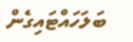ބަލަހައްޓައިގެން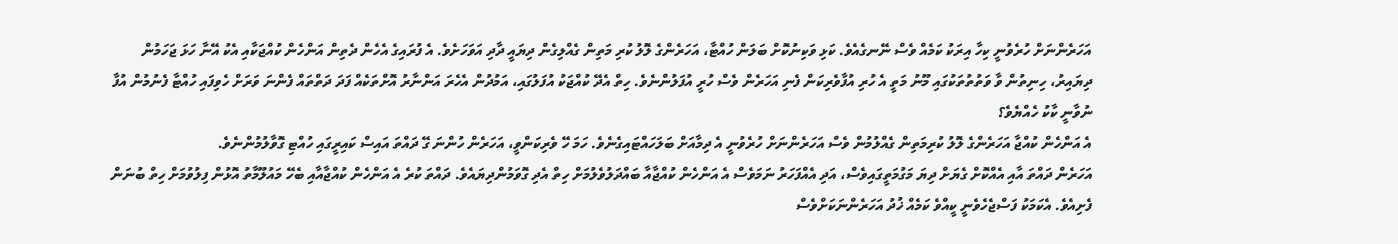އަހަރެންނަށް ހުރެވުނީ ކިހާ އިރަކު ކަމެއް ވެސް ނޭނގެއެވެ. ކަޅި ވަކިނުކޮށް ބަލަން ހުއްޓާ، އަހަރެންގެ ލޮލު ކުރި މަތިން ގެއްލިގެން ދިޔައީ ދާދި އަވަހަށެވެ. އެ ފުރައިގެ އެހެން ދެތިން އަންހެން ކުއްޖަކާއި އެކު އޭނާ ހަޅަ ޖަހަމުން ދިޔައިރު، ހިނިތުން ވާ ވަތުތުތަކުގައި މޫނު މަތީ އެ ހުރި އުފާވެރިކަން ފެނި އަހަރެން ވެސް ހުރީ އުފަލުންނެވެ. ހިތް އެދޭ ކުއްޖަކު އުފަލުގައި، އަމުދުން އެހެރަ އަންނާރު އޮށްތަކެއް ފަދަ ދަތްތައް ފެންނަ ވަރަށް ހެވިފައި ހުއްޓާ ފެނުމުން އުފާ ނުވާނީ ކާކު ހެއްޔެވެ؟
އެ އަންހެން ކުއްޖާ އަހަރެންގެ ލޮލު ކުރިމަތިން ގެއްލުމުން ވެސް އަހަރެންނަށް ހުރެވުނީ އެ ދިމާއަށް ބަލަހައްޓައިގެނެވެ. ހަމަ ހޭ ވެރިކަންވީ، އަހަރެން ހުންނަ ގޭ ދައްތަ އައިސް ކައިރީގައި ހުއްޓި ގޮވާލުމުންނެވެ.
އަހަރެން ދައްތަ އާއި އެއްކޮށް ގެޔަށް ދިޔަ މަގުމަތީގައިވެސް، އަދި އެއްފަހަރު ނަމަވެސް އެ އަންހެން ކުއްޖާއާ ބައްދަލުވެލުމަށް ހިތް އެދި ގޮވަމުންދިޔައެވެ. ދައްތަ ކުރެ އެ އަންހެން ކުއްޖާއާއި ބެހޭ މައުލޫމާތު އޮޅުން ފިލުވުމަށް ހިތް ބުނަން ފެށިއެވެ. އެކަމަކު ފަސްޖެހެވެނީ ކީއްވެ ކަމެއް ޚުދު އަހަރެންނަކަށްވެސް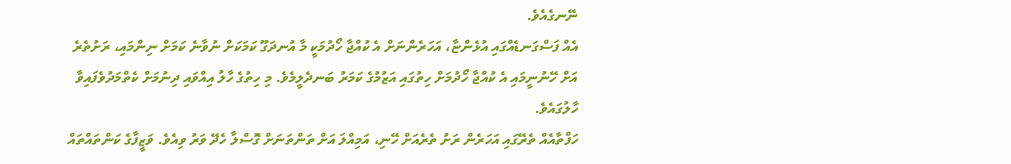ނޭނގެއެވެ.
އެއް ފަސްގަނޑެއްގައި އުޅެންޏާ، އަހަރެންނަށް އެ ކުއްޖާ ހޯދުމަކީ މާ އުނދަގޫ ކަމަކަށް ނުވާނެ ކަމަށް ނިންމައި، ރަށުތެރެ އަށް ހޭނުނީމައި އެ ކުއްޖާ ހޯދުމަށް ހިތުގައި އަޒުމުގެ ކަމަރު ބަނދެލީމެވެ. މި ހިތުގެ ހާލު އިއްވައި ދިނުމަށް ކެތްމަދުވެފައިވާ ހާލުގައެވެ.
ހަފްތާއެއް ތެރޭގައި އަހަރެން ރަށު ތެރެއަށް ހޭނި، އަމިއްލަ އަށް ތަންތަނަށް ގޮސްލާ ހެދޭ ވަރު ވިއެވެ. ވަޒީފާގެ ކަންތައްތައް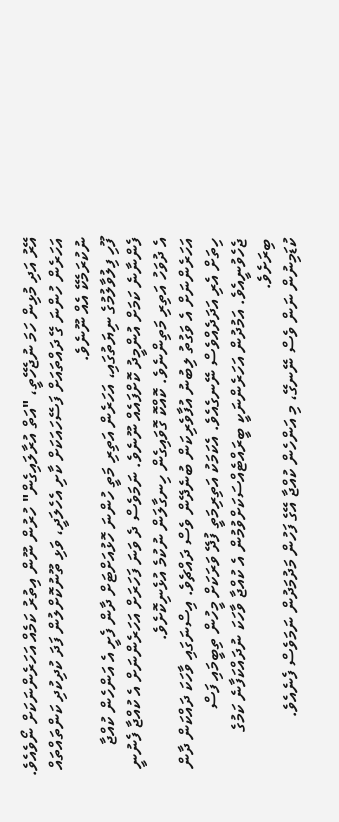އޭރު އަދި މުޅިން ހަމަ ނުޖެހޭތީ، "އަތް އުރާލައިގެން" ހުރުން ނޫން އިތުރު ކަމެއް އަހަރެންނަކަށް ނޯވެއެވެ. އަހަރެން ހުންނަ ގޭ ދައްތައަށް ފަސޭހައަކަށް ކާށި އެހެލަދީ، ވަޅި ތޫނުކޮށްލުން ފަދަ ކުދިކުދި ކަންތައްތައް ނުކުރަމެކޭ އެއް ނޫނެވެ.
ފޫހި ފިލުވާލުމުގެ ނިޔަތުގައި، އަހަރެން އަތިރި މަތީ ހުންނަ ހޮޅުއަށްޓަށް ދާން ފެށީ އެ އަންހެން ކުއްޖާ ފެންނާނެ ކަމަށް އުންމީދު ކޮށްފައެއް ނޫނެވެ. ނަމަވެސް ދެ ވަނަ ފަހަރަށް އަހަރެންނަށް އެ ކުއްޖާ ފެނުނީ އެ ދުވަހު އަތިރި މަތިންނެވެ. ކޮއްކޮ ގޮވައިގެން ހިނގާލަން ނުކުމެ އުޅެނިކޮށެވެ.
އަހަރެންނަށް އެ ވަގުތު ލިބުނު އުފާވެރިކަން ބުނެދޭން ވެސް ދައްޗެވެ. އިސްނަގައި ވާހަކަ ދައްކަން ދާން ހިތަށް އެރި އަދަދެއްވެސް ނޭނގެއެވެ. އެކަމަކު އަތިރިމަތީ ފުދޭ ވަރަކަށް މީހުން ތިބީމައި ފަސް ޖެހެވުނީއެވެ. އަމުދުން އަހަރެންނަކީ ބީރައްޓެއްސަކަށްވުމުން އެ ކުއްޖާ ވާހަކަ ނުދައްކަފާނެ ކަމުގެ ބިރަށެވެ.
ކުޑަމިނުން ނަން ވެސް ނޭނގޭ، މި އަންހެން ކުއްޖާ އޭގެ ފަހުން މަދުމަދުން ނަމަވެސް ފެނެއެވެ.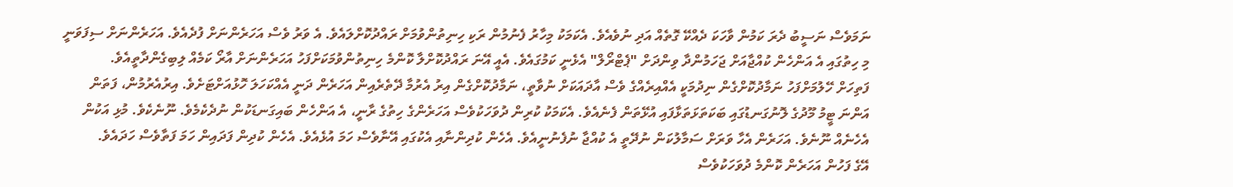ނަމަވެސް ނަސީބު ދެރަ ކަމުން ވާހަކަ ދެއްކޭ ގޮތެއް އަދި ނުވެއެވެ. އެކަމަކު މިހާރު ފެނުމުން ރަކި ހިނިތުންވުމަށް ރައްދުކޮށްލައެވެ. އެ ވަރު ވެސް އަހަރެންނަށް ފުދެއެވެ. އަހަރެންނަށް ސިފަވަނީ މި ހިތުގައި އެ އަންހެން ކުއްޖާއަށް ޖަހަމުންދާ ވިންދަށް "ޕެޓްރޯލް" އެޅެނީ ކަމުގައެވެ. އެއީ އޭނަ ރައްދުކޮށްލާ ކޮންމެ ހިނިތުންވުމަކަށްފަހު އަހަރެންނަށް އާރޯ ކަމެއް ލިބިގެންދާތީއެވެ.
ފަތިހަށް ހޭލުމަށްފަހު ނަމާދުކޮށްގެން ނިދުމަކީ އެއްއިރެއްގެ ވެސް އާދައަކަށް ނުވާތީ، ނަމާދުކޮށްގެން އިރު އެރުމާ ދޭތެރެއިން އަހަރެން ދަނީ އެއްކަހަލަ ހޮޅުއަށްޓަށެވެ. އިރުއެރުމުން، ފަތަން އަންނަ ޓީމު މޫދުގެ ލޮނުގަނޑުގައި ބަކަތަޅަތަޅާފައި އުޅޭތަން ފެނެއެވެ. އެކަމަކު ކުރިން ދުވަހަކުވެސް އަހަރެންގެ ހިތުގެ ރާނީ، އެ އަންހެން ބައިގަނޑަކުން ނުދެކެމެވެ. ނޫނެކެވެ. މުޅި އަކުން އެހެނެއް ނޫނެވެ. އަހަރެން އެހާ ވަރަށް ސަމާލުކަން ނުދޭތީ އެ ކުއްޖާ ނުފެނުނީއެވެ. އެހެން ކުދިންނާއި އެކުގައި އޭނާވެސް ހަމަ އުޅެއެވެ. އެހެން ކުދިން ފަދައިން ހަމަ ފަތާވެސް ހަދައެވެ.
އޭގެ ފަހުން އަހަރެން ކޮންމެ ދުވަހަކުވެސް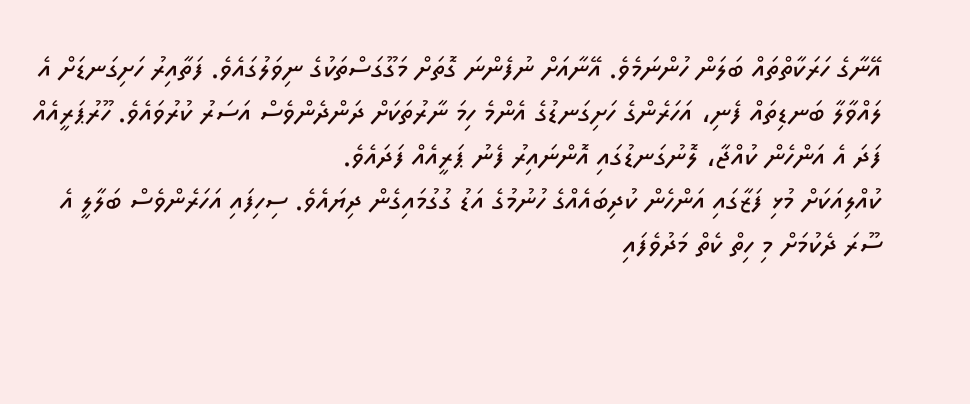އޭނާގެ ހަރަކާތްތައް ބަލަން ހުންނަމެވެ. އޭނާއަށް ނުފެންނަ ގޮތަށް މަގޫގަސްތަކުގެ ނިވަލުގައެވެ. ފަތާއިރު ހަށިގަނޑަށް އެ ލައްވާލާ ބަނޑިތައް ފެނި، އަހަރެންގެ ހަށިގަނޑުގެ އެންމެ ހިމަ ނާރުތަކަށް ދަންދެންވެސް އަސަރު ކުރުވައެވެ. ހޫރުޕަރީއެއް ފަދަ އެ އަންހެން ކުއްޖާ، ލޮނުގަނޑުގައި އޮންނައިރު ފެނު ޕަރީއެއް ފަދައެވެ.
ކުއްލިއަކަށް މުޅި ފަޒާގައި އަންހެން ކުދިބައެއްގެ ހުނުމުގެ އަޑު ގުގުމައިގެން ދިޔައެވެ. ސިހިފައި އަހަރެންވެސް ބަލާލީ އެ ސޫރަ ދެކުމަށް މި ހިތް ކެތް މަދުވެފައި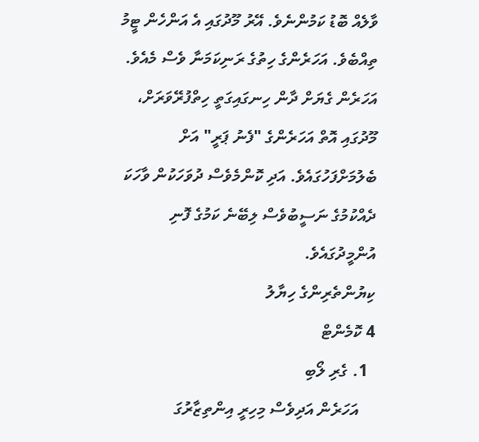ވާލެއް ބޮޑު ކަމުންނެވެ. އޭރު މޫދުގައި އެ އަންހެން ޓީމު ތިއްބެވެ. އަހަރެންގެ ހިތުގެ ރަނިކަމަނާ ވެސް މެއެވެ.
އަހަރެން ގެޔަށް ދާން ހިނގައިގަތީ ހިތްފުރޭވަރަށް، މޫދުގައި އޮތް އަހަރެންގެ "ފެނު ޕަރީ" އަށް ބެލުމަށްފަހުގައެވެ. އަދި ކޮންމެވެސް ދުވަހަކުން ވާހަކަ ދެއްކުމުގެ ނަސީބުވެސް ލިބޭނެ ކަމުގެ ފޮނި އުންމީދުގައެވެ.
ކިޔުންތެރިންގެ ހިޔާލު
4 ކޮމެންޓް
  1. ގެރި ލޯބި
    އަހަރެން އަދިވެސް މިހިރީ އިންތިޒާރުގަ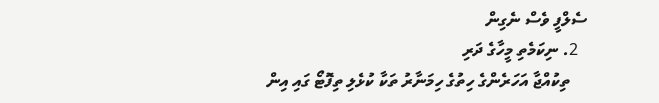ސެލްފީ ވެސް ނެގިން
  2. ނިކަމެތި މީހާގެ ދަރި
    ތިކުއްޖާ އަހަރެންގެ ހިތުގެ ހިމަނާރު ތަކާ ކުޅެލި ތިފޮޓޯ ގައި އިން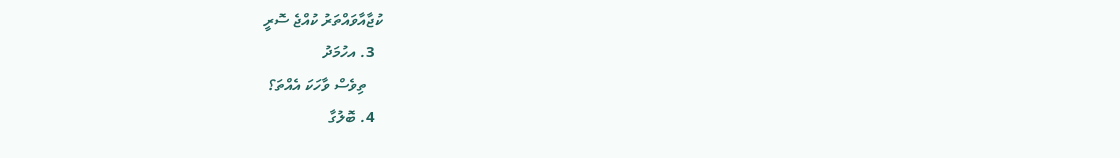ކުޖާއާވައްތަރު ކުއްޖެ ސޮރީ
  3. އހުމަދު
    ތިވެސް ވާހަކަ އެއްތަ؟
  4. ބޮލުގާ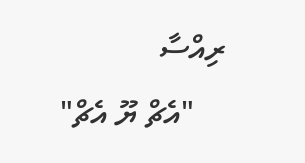ރިއްސާ
    "އެޗް ޔޫ އެޗް"